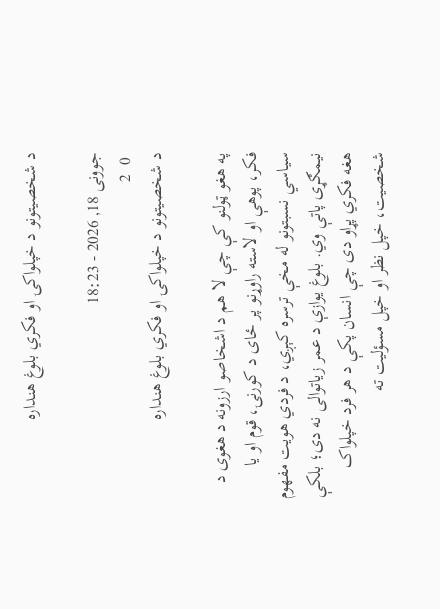د شخصیتونو د خپلواکۍ او فکري بلوغ هنداره

جوونی 18, 2026 - 18:23
 0  2
د شخصیتونو د خپلواکۍ او فکري بلوغ هنداره

په هغو ټولنو کې چې لا هم د اشخاصو ارزونه د هغوی د فکر، پوهې او لاسته راوړنو پر ځای د کورنۍ، قوم او یا سیاسي نسبتونو له مخې ترسره کېږي، د فردي هویت مفهوم نیمګړی پاتې وي. بلوغ یوازې د عمر زیاتوالی نه دی؛ بلکې هغه فکري پړاو دی چې انسان پکې د هر فرد خپلواک شخصیت، خپل نظر او خپل مسؤلیت ته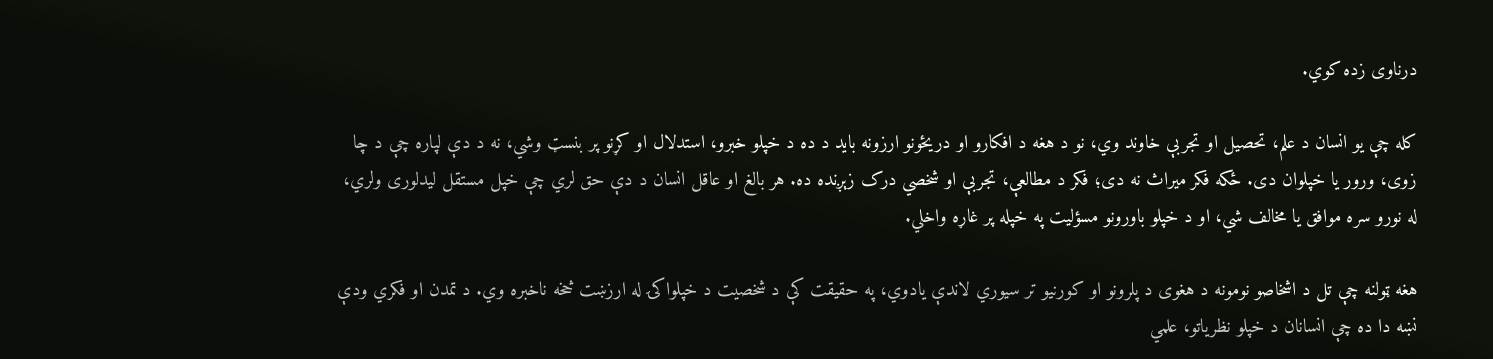درناوی زده کوي.

کله چې یو انسان د علم، تحصیل او تجربې خاوند وي، نو د هغه د افکارو او دریځونو ارزونه باید د ده د خپلو خبرو، استدلال او کړنو پر بنسټ وشي، نه د دې لپاره چې د چا زوی، ورور یا خپلوان دی. ځکه فکر میراث نه دی؛ فکر د مطالعې، تجربې او شخصي درک زېږنده ده. هر بالغ او عاقل انسان د دې حق لري چې خپل مستقل لیدلوری ولري، له نورو سره موافق یا مخالف شي، او د خپلو باورونو مسؤلیت په خپله پر غاړه واخلي.

هغه ټولنه چې تل د اشخاصو نومونه د هغوی د پلرونو او کورنیو تر سیوري لاندې یادوي، په حقیقت کې د شخصیت د خپلواکۍ له ارزښت څخه ناخبره وي. د تمدن او فکري ودې نښه دا ده چې انسانان د خپلو نظریاتو، علمي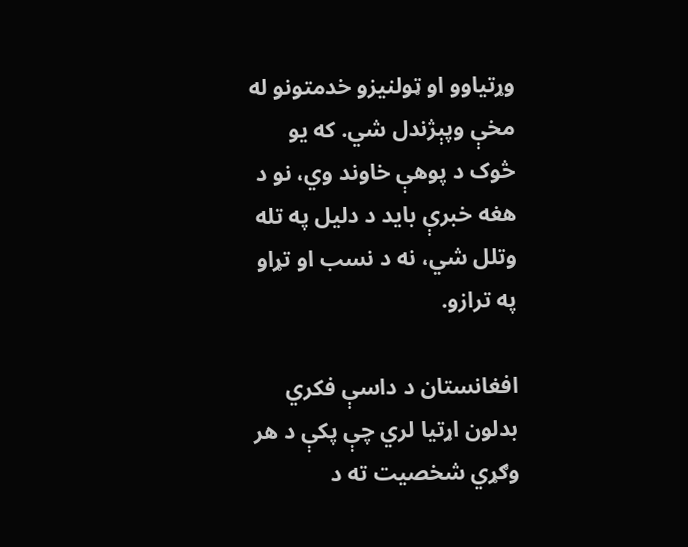وړتیاوو او ټولنیزو خدمتونو له مخې وپېژندل شي. که یو څوک د پوهې خاوند وي، نو د هغه خبرې باید د دلیل په تله وتلل شي، نه د نسب او تړاو په ترازو.

افغانستان د داسې فکري بدلون اړتیا لري چې پکې د هر وګړي شخصیت ته د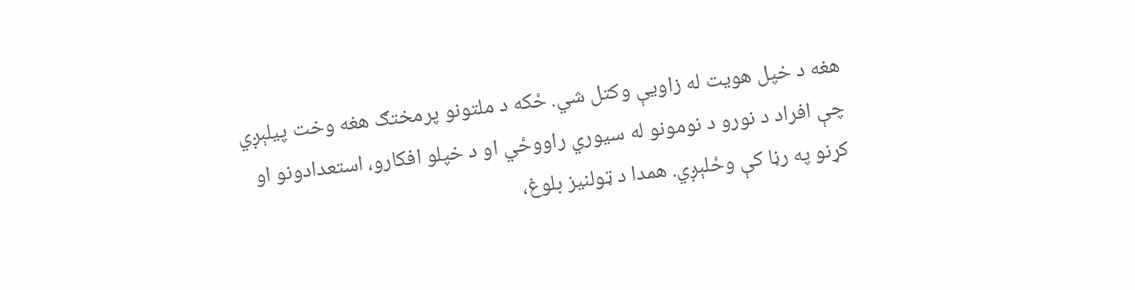هغه د خپل هویت له زاویې وکتل شي. ځکه د ملتونو پرمختګ هغه وخت پیلېږي چې افراد د نورو د نومونو له سیوري راووځي او د خپلو افکارو، استعدادونو او کړنو په رڼا کې وځلېږي. همدا د ټولنیز بلوغ،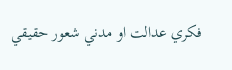فکري عدالت او مدني شعور حقیقي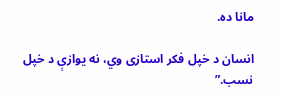مانا ده.

انسان د خپل فکر استازی وي، نه یوازې د خپل نسب.”